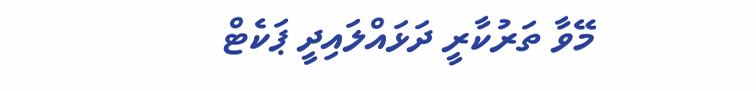މޭވާ ތަރުކާރީ ދަޅައްލައިދީ ޕަކެޓް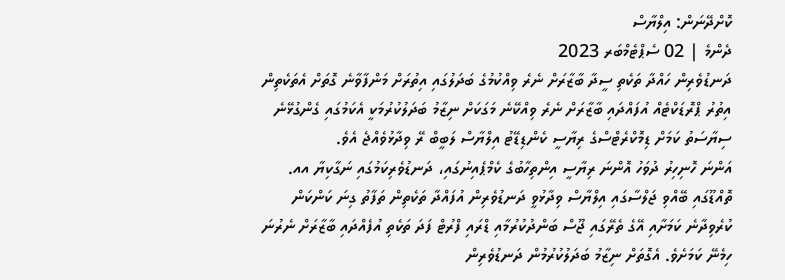ކޮށްދޭނަން: އިލްޔާސް
ދެންމެ | 02 ސެޕްޓެމްބަރ 2023
ދަނޑުވެރިން ހައްދާ ތަކެތި ސީދާ ބާޒާރަށް ނެރެ ވިއްކުމުގެ ބަދަލުގައި އިތުރަށް މަންފާވާނެ ގޮތަށް އެތަކެތިން އިތުރު ޕްރޮޑަކްޓެއް އުފައްދައި ބާޒާރަށް ނެރެ ވިއްކޭނެ މަގަކަށް ނިޒާމު ބަދަލުކުރުމަކީ އެކަމުގައި ގެންގުޅޭނެ ސިޔާސަތު ކަމަށް ޑިމޮކްރެޓްސްގެ ރިޔާސީ ކެންޑިޑޭޓު އިލްޔާސް ލަބީބް ރޭ ވިދާޅުވެއްޖެ އެވެ.
އަންނަ ހޮނިހިރު ދުވަހު އޮންނަ ރިޔާސީ އިންތިހާބުގެ ކެމްޕެއިނުގައި، ދަނޑުވެރިކަމުގައި ނަގާކިޔާ އއ. ތޮއްޑޫގައި ބޭއްވި ޖަލްސާގައި އިލްޔާސް ވިދާޅުވީ ދަނޑުވެރިން އުފައްދާ ތަކެތިން ތަފާތު ގިނަ ކަންކަން ކުރެވިދާނެ ކަމަށާއި އޭގެ ތެރޭގައި ޖޫސް ބަންދުކުރުމާއި ޑްރައި ފްރުޓް ފަދަ ތަކެތި އުފެއްދައި ބާޒާރަށް ނެރުނަ ހިމެނޭ ކަމަށެވެ. އެގޮތަށް ނިޒާމު ބަދަލުކުރުމުން ދަނޑުވެރިން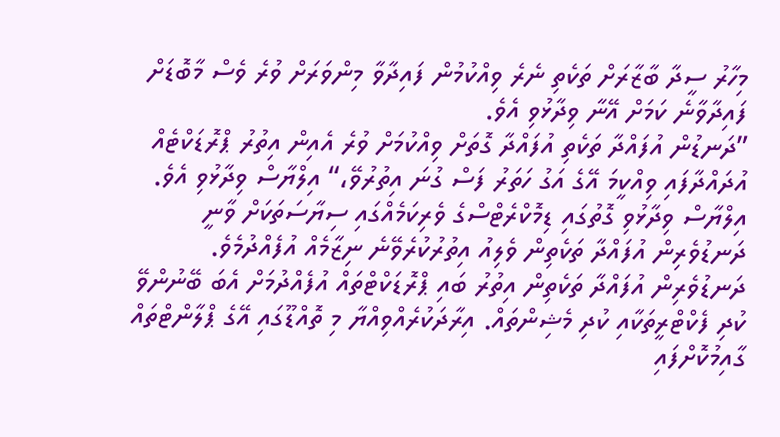މިހާރު ސީދާ ބާޒާރަށް ތަކެތި ނެރެ ވިއްކުމުން ފައިދާވާ މިންވަރަށް ވުރެ ވެސް މާބޮޑަށް ފައިދާވާނެ ކަމަށް އޭނާ ވިދާޅުވި އެވެ.
”ދަނޑުން އުފައްދާ ތަކެތި އުފައްދާ ގޮތަށް ވިއްކުމަށް ވުރެ އެއިން އިތުރު ޕްރޮޑަކްޓެއް އުދައްދާފައި ވިއްކީމަ އޭގެ އަގު ހަތަރު ފަސް ގުނަ އިތުރުވޭ،“ އިލްޔާސް ވިދާޅުވި އެވެ.
އިލްޔާސް ވިދާޅުވި ގޮތުގައި ޑިމޮކްރެޓްސްގެ ވެރިކަމެއްގައި ސިޔާސަތަކަށް ވާނީ ދަނޑުވެރިން އުފައްދާ ތަކެތިން ވެލިއު އިތުރުކުރެވޭނެ ނިޒާމެއް އުފެއްދުމެވެ.
ދަނޑުވެރިން އުފައްދާ ތަކެތިން އިތުރު ބައި ޕްރޮޑަކްޓްތައް އުފެއްދުމަށް އެބަ ބޭނުންވޭ ކުދި ފެކްޓްރީތަކާއި ކުދި މެޝިންތައް. އިރާދަކުރެއްވިއްޔާ މި ތޮއްޑޫގައި އޭގެ ޕްލާންޓްތައް ގާއިމުކޮށްފައި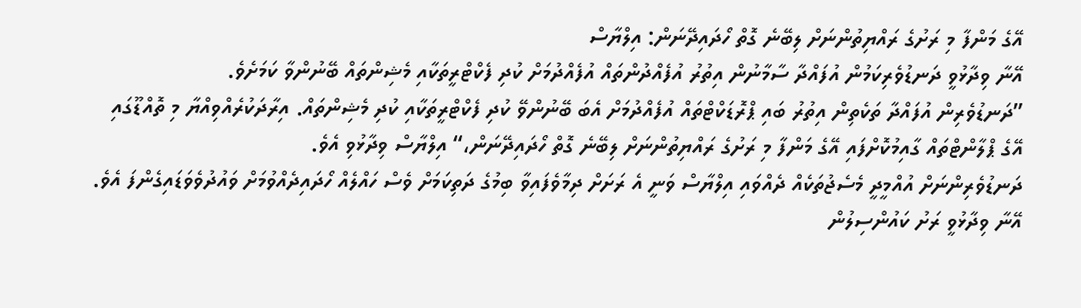އޭގެ މަންފާ މި ރަށުގެ ރައްޔިތުންނަށް ލިބޭނެ ގޮތް ހޯދައިދޭނަން: އިލްޔާސް
އޭނާ ވިދާޅުވީ ދަނޑުވެރިކަމުން އުފައްދާ ސާމާނުން އިތުރު އުފެއްދުންތައް އުފެއްދުމަށް ކުދި ފެކްޓްރީތަކާއި މެޝިންތައް ބޭނުންވާ ކަމަށެވެ.
”ދަނޑުވެރިން އުފައްދާ ތަކެތިން އިތުރު ބައި ޕްރޮޑަކްޓްތައް އުފެއްދުމަށް އެބަ ބޭނުންވޭ ކުދި ފެކްޓްރީތަކާއި ކުދި މެޝިންތައް. އިރާދަކުރެއްވިއްޔާ މި ތޮއްޑޫގައި އޭގެ ޕްލާންޓްތައް ގާއިމުކޮށްފައި އޭގެ މަންފާ މި ރަށުގެ ރައްޔިތުންނަށް ލިބޭނެ ގޮތް ހޯދައިދޭނަން،“ އިލްޔާސް ވިދާޅުވި އެވެ.
ދަނޑުވެރިންނަށް އުއްމީދީ މެސެޖުތަކެއް ދެއްވައި އިލްޔާސް ވަނީ އެ ރަށަށް ދިމާވެފައިވާ ބިމުގެ ދަތިކަމަށް ވެސް ހައްލެއް ހޯދައިދެއްވުމަށް ވައުދުވެވަޑައިގެންފަ އެވެ.
އޭނާ ވިދާޅުވީ ރަށު ކައުންސިލުން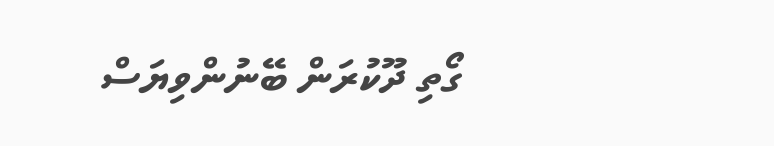ގޯތި ދޫކުރަން ބޭނުންވިޔަސް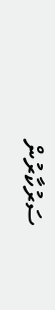ސަރުކާރުން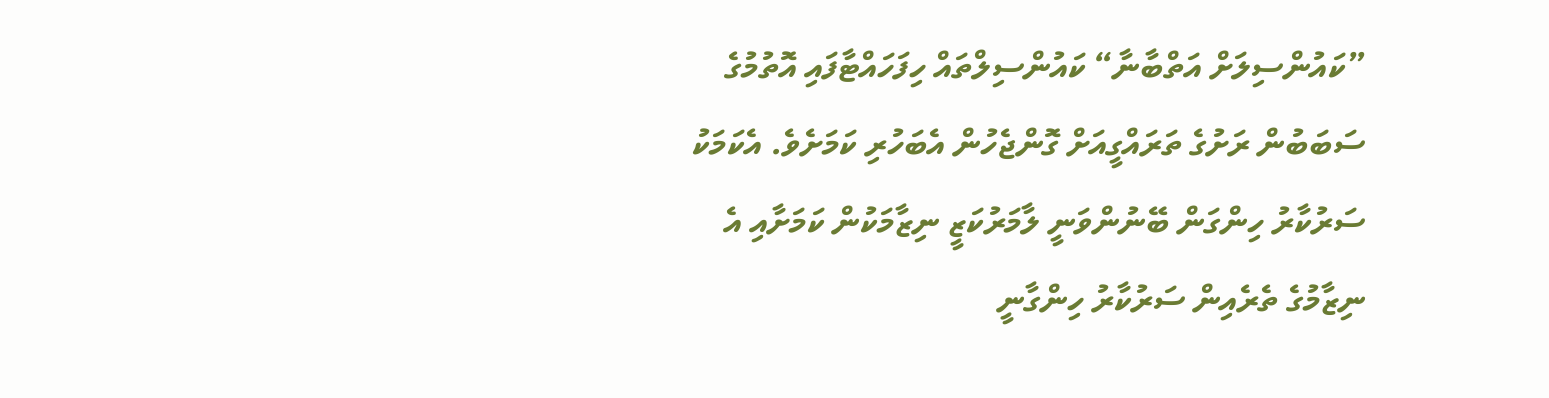”ކައުންސިލަށް އަތްބާނާ“ ކައުންސިލްތައް ހިފަހައްޓާފައި އޮތުމުގެ ސަބަބުން ރަށުގެ ތަރައްގީއަށް ގޮންޖެހުން އެބަހުރި ކަމަށެވެ. އެކަމަކު ސަރުކާރު ހިންގަން ބޭނުންވަނީ ލާމަރުކަޒީ ނިޒާމަކުން ކަމަށާއި އެ ނިޒާމުގެ ތެރެއިން ސަރުކާރު ހިންގާނީ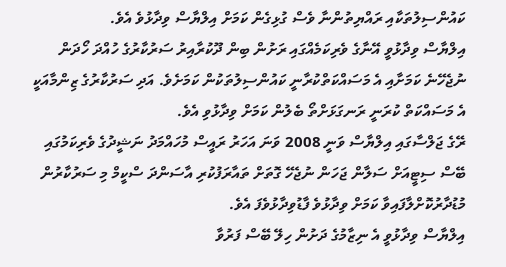ކައުންސިލުތަކާއި ރައްޔިތުންނާ ވެސް ގުޅިގެން ކަމަށް އިލްޔާސް ވިދާޅުވެ އެވެ.
އިލްޔާސް ވިދާޅުވީ އޭނާގެ ވެރިކަމެއްގައި ރަށުން ބިން ދޫކުރާއިރު ސަރުކާރުގެ ހުއްދަ ހޯދަން ނުޖެހޭނެ ކަމަށާއި އެ މަސައްކަތްކުރާނީ ކައުންސިލުތަކުން ކަމަށެވެ. އަދި ސަރުކާރުގެ ޒިންމާއަކީ އެ މަސައްކަތް ކުރަނީ ރަނގަޅަށްތޯ ބެލުން ކަމަށް ވިދާޅުވި އެވެ.
ރޭގެ ޖަލްސާގައި އިލްޔާސް ވަނީ 2008 ވަނަ އަހަރު ރައީސް މުހައްމަދު ނަޝީދުގެ ވެރިކަމުގައި ބޭސް ސިޓީއަށް ސަލާން ޖަހަން ނުޖެހޭ ގޮތަށް ތައާރަފުކުރި އާސަންދަ ސްކީމް މި ސަރުކާރުން މުޑުދާރުކޮށްލާފައިވާ ކަމަށް ވިދާޅުވެ ފާޑުވިދާޅުވެފަ އެވެ.
އިލްޔާސް ވިދާޅުވީ އެ ނިޒާމުގެ ދަށުން ހިލޭ ބޭސް ފަރުވާ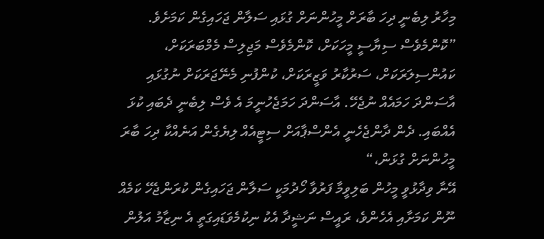މިހާރު ލިބެނީ ދިހަ ބާރަށް މީހުންނަށް ގުޅައި ސަލާން ޖަހައިގެން ކަމަށެވެ.
”ކޮންމެވެސް ސިޔާސީ މީހަކަށް، ކޮންމެވެސް މަޖިލިސް މެމްބަރަކަށް، ކައުންސިލަރަކަށް، ސަރުކާރު ވަޒީރަކަށް، ކުންފުނި މެނޭޖަރަކަށް ނުގުޅައި އާސަންދަ ހަމައެއް ނުޖެހޭ. އާސަންދަ ހަމަޖެހުނީމަ އެ ވެސް ލިބެނީ ދެބައި ކުޅަ އެއްބައި. ދެން ދާންޖެހެނީ އެންސްޕާއަށް ސިޓީއެއް ލިޔެގެން އަނެއްކާ ދިހަ ބާރަ މީހުންނަށް ގުޅަން،“
އޭނާ ވިދާޅުވީ މީހުން ބަލިވީމާ ފަރުވާ ހޯދުމަކީ ސަލާން ޖަހައިގެން ކުރަންޖެހޭ ކަމެއް ނޫން ކަމަށާއި އެހެންވެ، ރައީސް ނަޝީދާ އެކު ނިކުމެވަޑައިގަތީ އެ ނިޒާމު އަލުން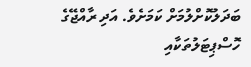ބަދަލުކޮށްލުމަށް ކަމަށެވެ. އަދި ރާއްޖޭގެ ހޮސްޕިޓަލުތަކާއި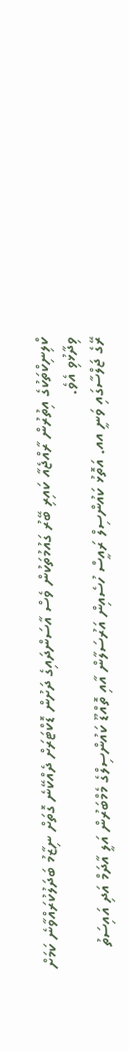ކްލިނިކްތަކުގެ އިތުރުން ރާއްޖެއާ ކައިރި ބޭރު ގައުމުތަކުން ވެސް އާސަންދައިގެ ދަށުން ޑޮކްޓަރަށް ދެއްކޭނެ ގޮތަށް ނިޒާމު ބަދަލުކުރައްވާނެ ކަމަށް ވިދާޅުވި އެވެ.
ރޭގެ ޖަލްސާގައި ވަނީ އއ. އަތޮޅު ކައުންސިލް ރައީސް ހުސެއިން އަރުސަލާން އާއި ތޮއްޑޫ ކައުންސިލްގެ މެމްބަރުން އަލީ އާދަމް އަދި އައިސަތު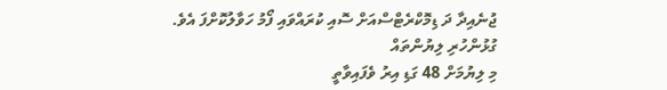ޖުނެއިދާ ދަ ޑިމޮކްރެޓްސްއަށް ސޮއި ކުރައްވައި ފޯމު ހަވާލުކޮށްފަ އެވެ.
ގުޅުންހުރި ލިޔުންތައް
މި ލިޔުމަށް 48 ގަޑި އިރު ވެފައިވާތީ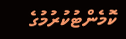ކޮމެންޓުކުރުމުގެ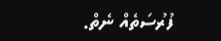ފުރުސަތެއް ނެތް.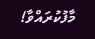މާފުކުރައްވާ!